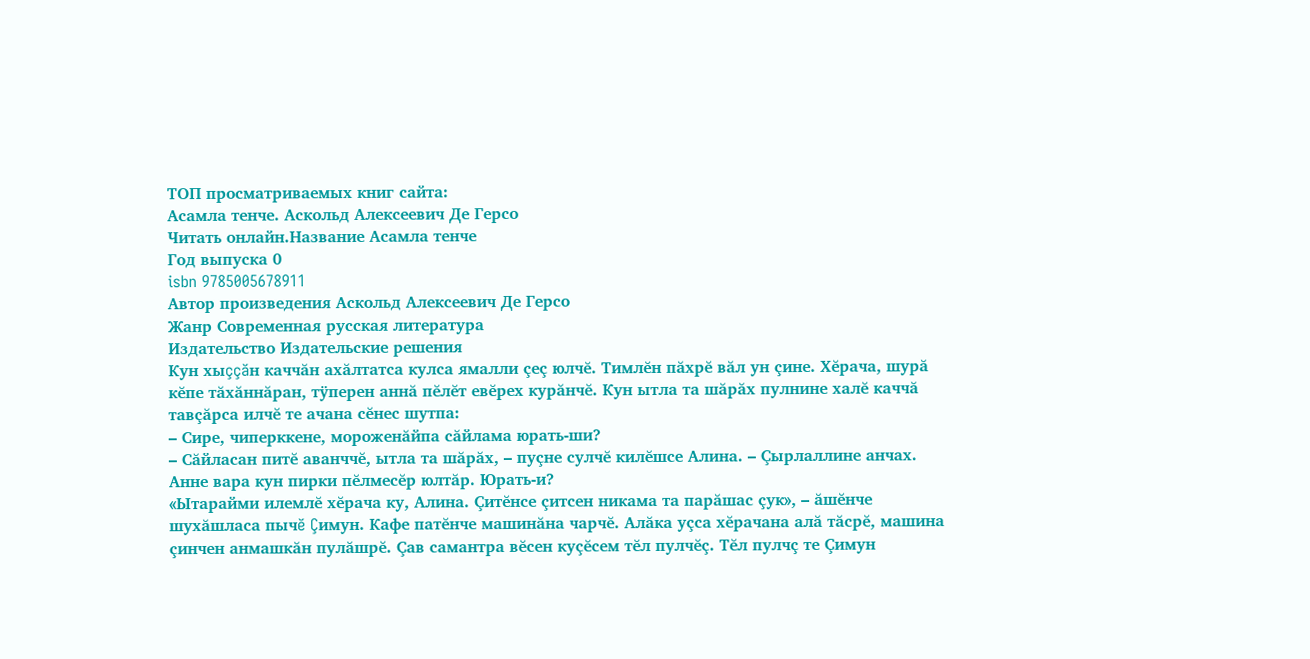ТОП просматриваемых книг сайта:
Асамла тенче. Аскольд Алексеевич Де Герсо
Читать онлайн.Название Асамла тенче
Год выпуска 0
isbn 9785005678911
Автор произведения Аскольд Алексеевич Де Герсо
Жанр Современная русская литература
Издательство Издательские решения
Кун хыççăн каччăн ахăлтатса кулса ямалли çеç юлчĕ. Тимлĕн пăхрĕ вăл ун çине. Хĕрача, шурă кĕпе тăхăннăран, тÿперен аннă пĕлĕт евĕрех курăнчĕ. Кун ытла та шăрăх пулнине халĕ каччă тавçăрса илчĕ те ачана сĕнес шутпа:
– Сире, чиперккене, мороженăйпа сăйлама юрать-ши?
– Сăйласан питĕ аванччĕ, ытла та шăрăх, – пуçне сулчĕ килĕшсе Алина. – Çырлаллине анчах. Анне вара кун пирки пĕлмесĕр юлтăр. Юрать-и?
«Ытарайми илемлĕ хĕрача ку, Алина. Çитĕнсе çитсен никама та парăшас çук», – ăшĕнче шухăшласа пычĕ Çимун. Кафе патĕнче машинăна чарчĕ. Алăка уçса хĕрачана алă тăсрĕ, машина çинчен анмашкăн пулăшрĕ. Çав самантра вĕсен куçĕсем тĕл пулчĕç. Тĕл пулчç те Çимун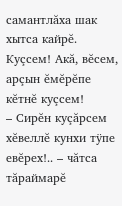самантлăха шак хытса кайрĕ. Куçсем! Акă, вĕсем, арçын ĕмĕрĕпе кĕтнĕ куçсем!
– Сирĕн куçăрсем хĕвеллĕ кунхи тÿпе евĕрех!.. – чăтса тăраймарĕ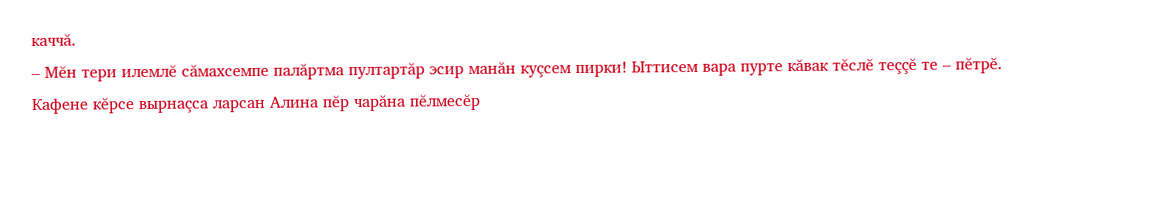каччă.
– Мĕн тери илемлĕ сăмахсемпе палăртма пултартăр эсир манăн куçсем пирки! Ыттисем вара пурте кăвак тĕслĕ теççĕ те – пĕтрĕ.
Кафене кĕрсе вырнаçса ларсан Алина пĕр чарăна пĕлмесĕр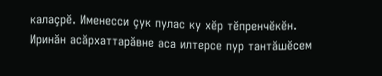калаçрĕ. Именесси çук пулас ку хĕр тĕпренчĕкĕн. Иринăн асăрхаттарăвне аса илтерсе пур тантăшĕсем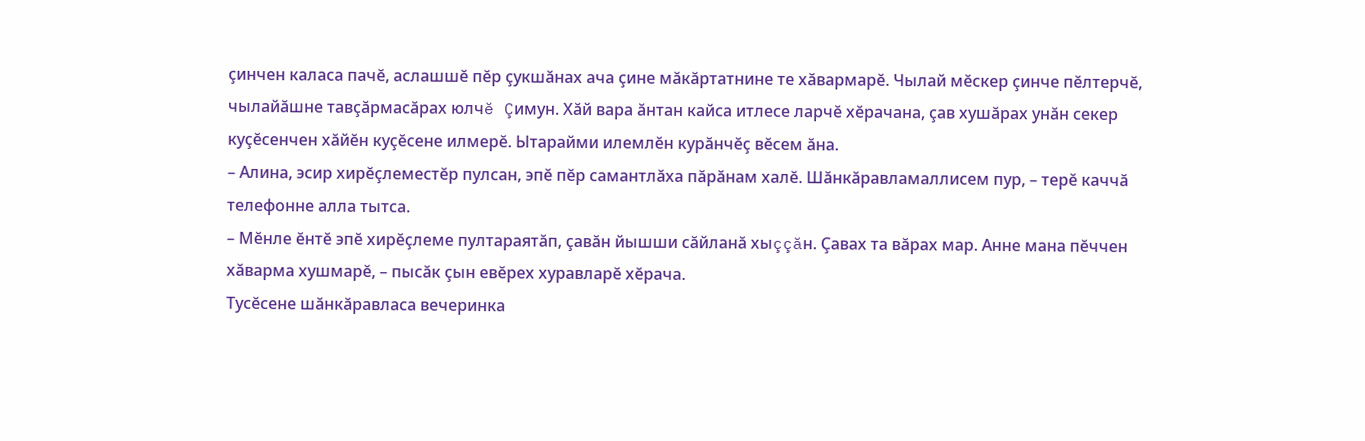çинчен каласа пачĕ, аслашшĕ пĕр çукшăнах ача çине мăкăртатнине те хăвармарĕ. Чылай мĕскер çинче пĕлтерчĕ, чылайăшне тавçăрмасăрах юлчĕ Çимун. Хăй вара ăнтан кайса итлесе ларчĕ хĕрачана, çав хушăрах унăн секер куçĕсенчен хăйĕн куçĕсене илмерĕ. Ытарайми илемлĕн курăнчĕç вĕсем ăна.
– Алина, эсир хирĕçлеместĕр пулсан, эпĕ пĕр самантлăха пăрăнам халĕ. Шăнкăравламаллисем пур, – терĕ каччă телефонне алла тытса.
– Мĕнле ĕнтĕ эпĕ хирĕçлеме пултараятăп, çавăн йышши сăйланă хыççăн. Çавах та вăрах мар. Анне мана пĕччен хăварма хушмарĕ, – пысăк çын евĕрех хуравларĕ хĕрача.
Тусĕсене шăнкăравласа вечеринка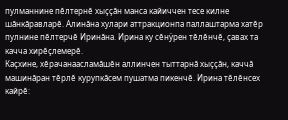пулманнине пĕлтернĕ хыççăн манса кайиччен тесе килне шăнкăравларĕ. Алинăна хулари аттракционпа паллаштарма хатĕр пулнине пĕлтерчĕ Иринăна. Ирина ку сĕнÿрен тĕлĕнчĕ, çавах та качча хирĕçлемерĕ.
Каçхине, хĕрачанаасламăшĕн аллинчен тыттарнă хыççăн, каччă машинăран тĕрлĕ курупкăсем пушатма пикенчĕ. Ирина тĕлĕнсех кайрĕ: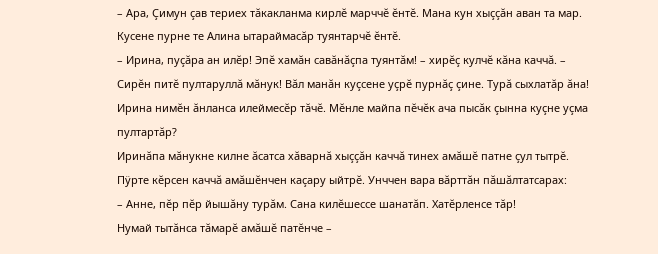– Ара, Çимун çав териех тăкакланма кирлĕ марччĕ ĕнтĕ. Мана кун хыççăн аван та мар. Кусене пурне те Алина ытараймасăр туянтарчĕ ĕнтĕ.
– Ирина, пуçăра ан илĕр! Эпĕ хамăн савăнăçпа туянтăм! – хирĕç кулчĕ кăна каччă. – Сирĕн питĕ пултаруллă мăнук! Вăл манăн куçсене уçрĕ пурнăç çине. Турă сыхлатăр ăна!
Ирина нимĕн ăнланса илеймесĕр тăчĕ. Мĕнле майпа пĕчĕк ача пысăк çынна куçне уçма пултартăр?
Иринăпа мăнукне килне ăсатса хăварнă хыççăн каччă тинех амăшĕ патне çул тытрĕ. Пÿрте кĕрсен каччă амăшĕнчен каçару ыйтрĕ. Унччен вара вăрттăн пăшăлтатсарах:
– Анне, пĕр пĕр йышăну турăм. Сана килĕшессе шанатăп. Хатĕрленсе тăр!
Нумай тытăнса тăмарĕ амăшĕ патĕнче –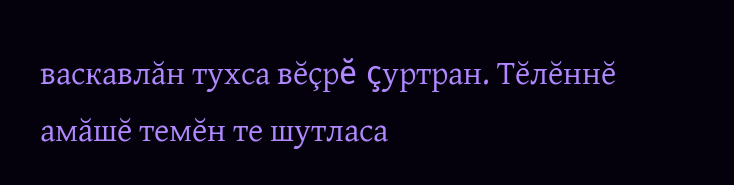васкавлăн тухса вĕçрĕ çуртран. Тĕлĕннĕ амăшĕ темĕн те шутласа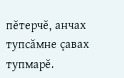пĕтерчĕ, анчах тупсăмне çавах тупмарĕ.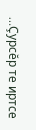…Çурсĕр те иртсе